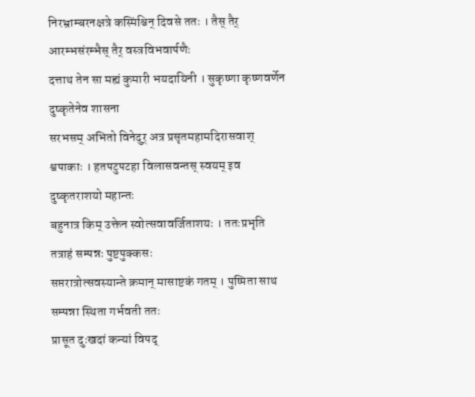निरभ्राम्बरनक्षत्रे कस्मिंश्चिन् दिवसे ततः । तैस् तैर् आरम्भसंरम्भैस् तैर् वस्त्रविभवार्पणैः
दत्ताथ तेन सा मह्यं कुमारी भयदायिनी । सुकृष्णा कृष्णवर्णेन दुष्कृतेनेव शासना
सरभसम् अभितो विनेदुर् अत्र प्रसृतमहामदिरासवाश् श्वपाकाः । हतपटुपटहा विलासवन्तस् स्वयम् इव दुष्कृतराशयो महान्तः
बहुनात्र किम् उक्तेन स्वोत्सवावर्जिताशयः । ततःप्रभृति तत्राहं सम्पन्नः पुष्टपुक्कसः
सप्तरात्रोत्सवस्यान्ते क्रमान् मासाष्टकं गतम् । पुष्पिता साथ सम्पन्ना स्थिता गर्भवती ततः
प्रासूत दुःखदां कन्यां विपद्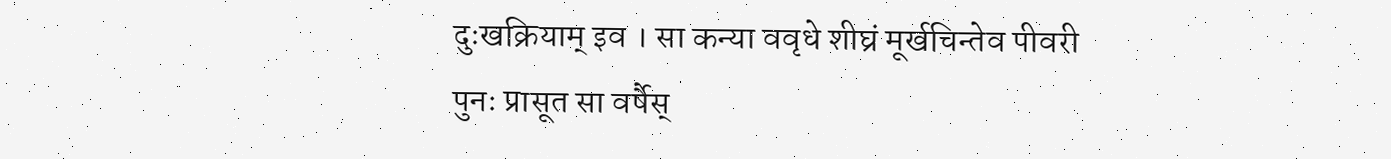दुःखक्रियाम् इव । सा कन्या ववृधे शीघ्रं मूर्खचिन्तेव पीवरी
पुनः प्रासूत सा वर्षैस्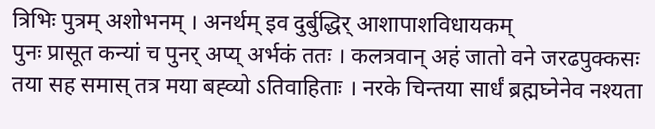त्रिभिः पुत्रम् अशोभनम् । अनर्थम् इव दुर्बुद्धिर् आशापाशविधायकम्
पुनः प्रासूत कन्यां च पुनर् अप्य् अर्भकं ततः । कलत्रवान् अहं जातो वने जरढपुक्कसः
तया सह समास् तत्र मया बह्व्यो ऽतिवाहिताः । नरके चिन्तया सार्धं ब्रह्मघ्नेनेव नश्यता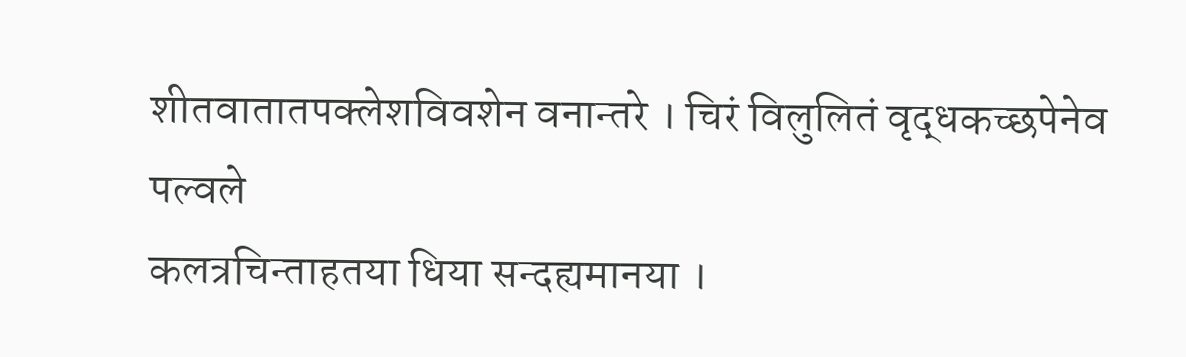शीतवातातपक्लेशविवशेन वनान्तरे । चिरं विलुलितं वृद्धकच्छपेनेव पल्वले
कलत्रचिन्ताहतया धिया सन्दह्यमानया ।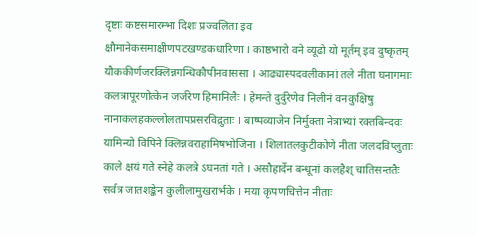दृष्टाः कष्टसमारम्भा दिशः प्रज्वलिता इव
क्षौमानेकसमाक्षीणपटखण्डकधारिणा । काष्ठभारो वने व्यूढो यो मूर्तम् इव दुष्कृतम्
यौककीर्णजरक्लिन्नगन्धिकौपीनवाससा । आढ्यास्पदवलीकानां तले नीता घनागमाः
कलत्रापूरणोत्केन जर्जरेण हिमानिलैः । हेमन्ते दुर्दुरेणेव निलीनं वनकुक्षिषु
नानाकलहकल्लोलतापप्रसरविद्रुताः । बाष्पव्याजेन निर्मुक्ता नेत्राभ्यां रक्तबिन्दवः
यामिन्यो विपिने क्लिन्नवराहामिषभोजिना । शिलातलकुटीकोणे नीता जलदविप्लुताः
काले क्षयं गते स्नेहे कलत्रे ऽघनतां गते । असौहार्देन बन्धूनां कलहैश् चातिसन्ततैः
सर्वत्र जातशङ्केन कुलीलामुखरार्भके । मया कृपणचित्तेन नीताः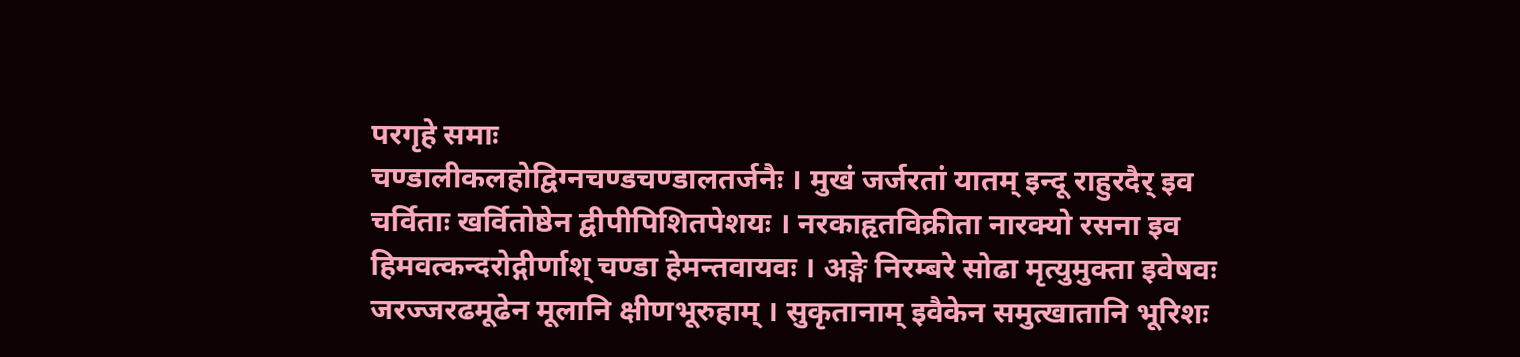परगृहे समाः
चण्डालीकलहोद्विग्नचण्डचण्डालतर्जनैः । मुखं जर्जरतां यातम् इन्दू राहुरदैर् इव
चर्विताः खर्वितोष्ठेन द्वीपीपिशितपेशयः । नरकाहृतविक्रीता नारक्यो रसना इव
हिमवत्कन्दरोद्गीर्णाश् चण्डा हेमन्तवायवः । अङ्गे निरम्बरे सोढा मृत्युमुक्ता इवेषवः
जरज्जरढमूढेन मूलानि क्षीणभूरुहाम् । सुकृतानाम् इवैकेन समुत्खातानि भूरिशः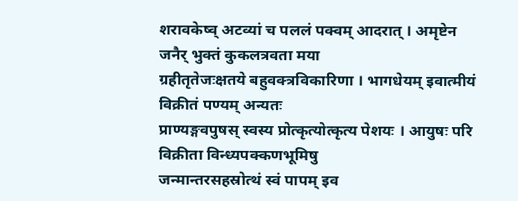शरावकेष्व् अटव्यां च पललं पक्वम् आदरात् । अमृष्टेन जनैर् भुक्तं कुकलत्रवता मया
ग्रहीतृतेजःक्षतये बहुवक्त्रविकारिणा । भागधेयम् इवात्मीयं विक्रीतं पण्यम् अन्यतः
प्राण्यङ्गवपुषस् स्वस्य प्रोत्कृत्योत्कृत्य पेशयः । आयुषः परि विक्रीता विन्ध्यपक्कणभूमिषु
जन्मान्तरसहस्रोत्थं स्वं पापम् इव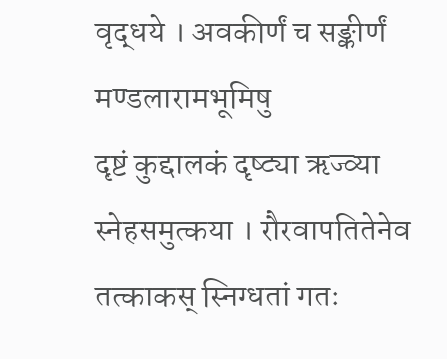वृद्धये । अवकीर्णं च सङ्कीर्णं मण्डलारामभूमिषु
दृष्टं कुद्दालकं दृष्ट्या ऋज्व्या स्नेहसमुत्कया । रौरवापतितेनेव तत्काकस् स्निग्धतां गतः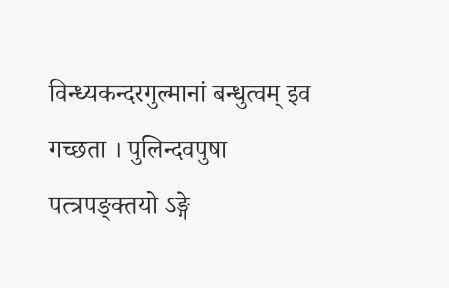विन्ध्यकन्दरगुल्मानां बन्धुत्वम् इव गच्छता । पुलिन्दवपुषा पत्त्रपङ्क्तयो ऽङ्गे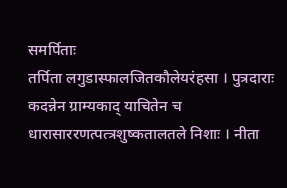समर्पिताः
तर्पिता लगुडास्फालजितकौलेयरंहसा । पुत्रदाराः कदन्नेन ग्राम्यकाद् याचितेन च
धारासाररणत्पत्त्रशुष्कतालतले निशाः । नीता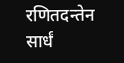रणितदन्तेन सार्धं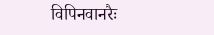विपिनवानरैः